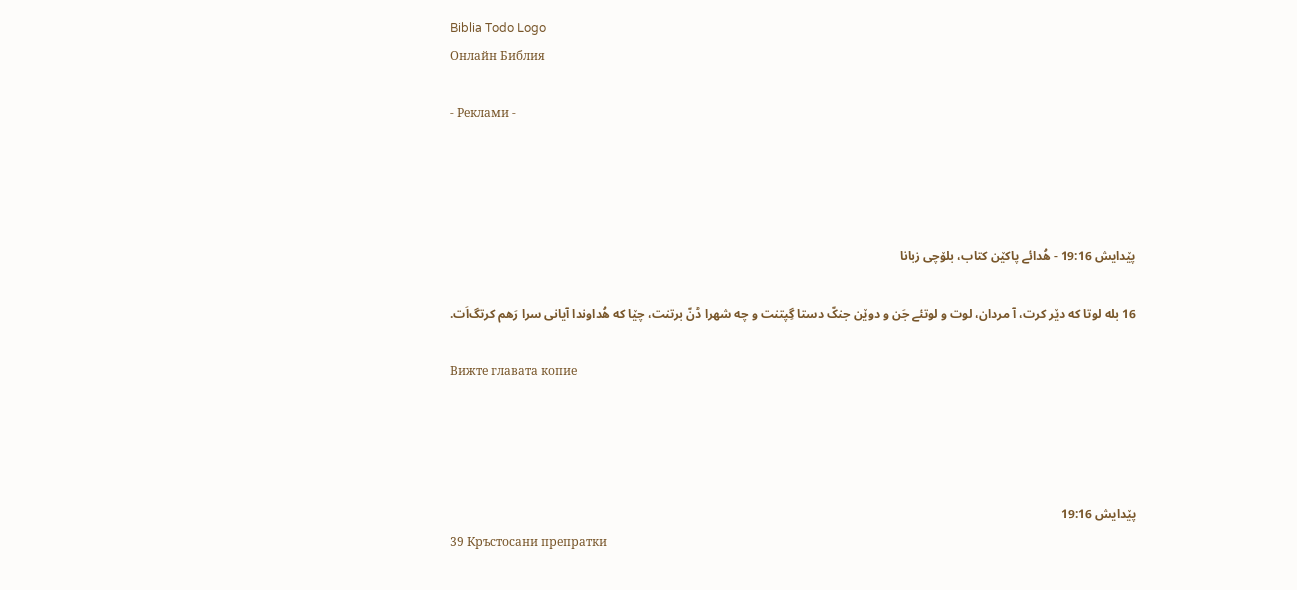Biblia Todo Logo
Онлайн Библия

- Реклами -




پێدایش 19:16 - هُدائے پاکێن کتاب، بلۆچی زبانا

16 بله لوتا که دێر کرت، آ مردان، لوت و لوتئے جَن و دوێن جنکّ دستا گِپتنت و چه شهرا ڈنّ برتنت، چێا که هُداوندا آیانی سرا رَهم کرتگ‌اَت.

Вижте главата копие




پێدایش 19:16
39 Кръстосани препратки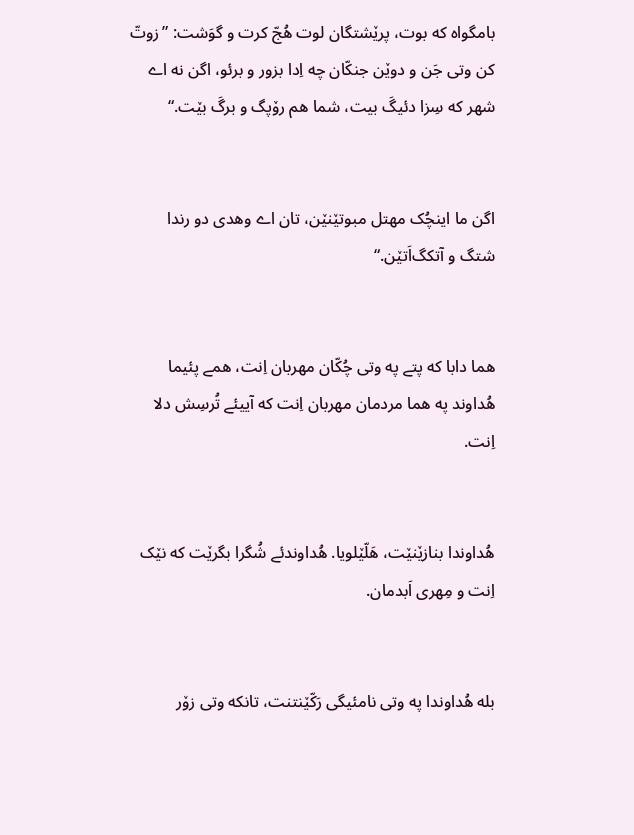بامگواه که بوت، پرێشتگان لوت هُجّ کرت و گوَشت: ”زوتّ کن وتی جَن و دوێن جنکّان چه اِدا بزور و برئو، اگن نه اے شهر که سِزا دئیگَ بیت، شما هم رۆپگ و برگَ بێت.“


اگن ما اینچُک مهتل مبوتێنێن، تان اے وهدی دو رندا شتگ و آتکگ‌اَتێن.“


هما دابا که پتے په وتی چُکّان مهربان اِنت، همے پئیما هُداوند په هما مردمان مهربان اِنت که آییئے تُرسِش دلا اِنت.


هُداوندا بنازێنێت، هَلّێلویا. هُداوندئے شُگرا بگرێت که نێک اِنت و مِهری اَبدمان.


بله هُداوندا په وتی نامئیگی رَکّێنتنت، تانکه وتی زۆر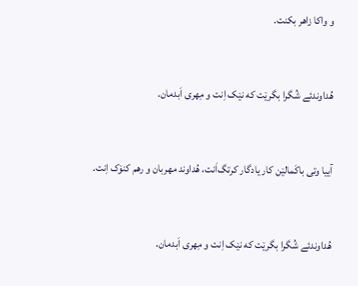و واکا زاهر بکنت.


هُداوندئے شُگرا بگرێت که نێک اِنت و مِهری اَبدمان.


آییا وتی باکَمالێن کار یادگار کرتگ‌اَنت، هُداوند مهربان و رهم کنۆک اِنت.


هُداوندئے شُگرا بگرێت که نێک اِنت و مِهری اَبدمان.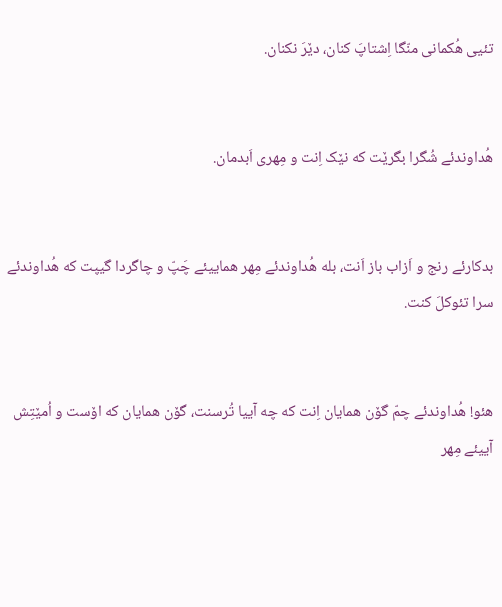تئیی هُکمانی منّگا اِشتاپَ کنان، دێرَ نکنان.


هُداوندئے شُگرا بگرێت که نێک اِنت و مِهری اَبدمان.


بدکارئے رنج و اَزاب باز اَنت، بله هُداوندئے مِهر هماییئے چَپّ و چاگردا گیپت که هُداوندئے سرا تئوکلَ کنت.


هئو! هُداوندئے چمّ گۆن همایان اِنت که چه آییا تُرسنت، گۆن همایان که اۆست و اُمێتِش آییئے مِهر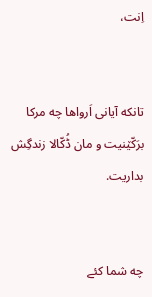اِنت،


تانکه آیانی اَرواها چه مرکا برَکّێنیت و مان ڈُکّالا زندگِش بداریت.


چه شما کئے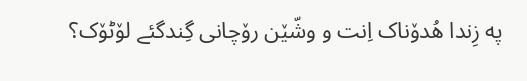په زِندا هُدۆناک اِنت و وشّێن رۆچانی گِندگئے لۆٹۆک؟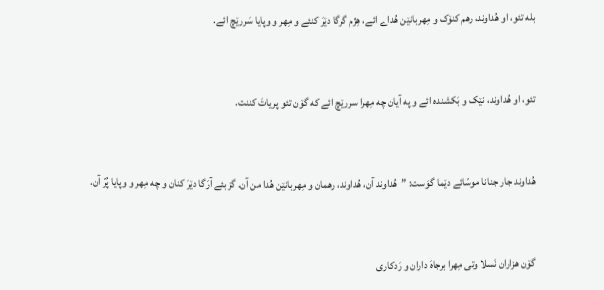بله تئو، او هُداوند، رهم کنۆک و مِهربانێن هُداے ائے، هِژم گرگا دێرَ کنئے و مِهر و وپایا سَررێچ ائے.


تئو، او هُداوند، نێک و بَکشنده ائے و په آیان چه مِهرا سررێچ ائے که گۆن تئو پریاتَ کننت.


هُداوند جار جنانا موسّائے دێما گوَست: ”هُداوند آن، هُداوند، رهمان و مِهربانێن هُدا من آن. گزبئے آرَگا دێرَ کنان و چه مِهر و وپایا پُرّ آن.


گۆن هزاران نَسلا وتی مِهرا برجاهَ داران و رَدکاری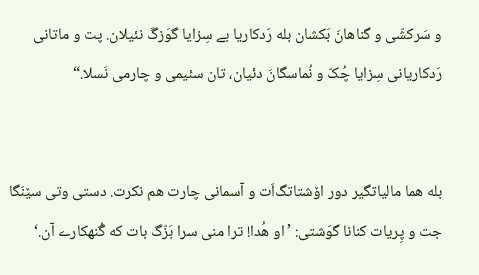و سَرکشّی و گناهانَ بَکشان بله رَدکاریا بے سِزایا گوَزگَ نئیلان. پت و ماتانی رَدکاریانی سِزایا چُکّ و نُماسگانَ دئیان، تان سئیمی و چارمی نَسلا.“


بله هما مالیاتگیر دور اۆشتاتگ‌اَت و آسمانی چارت هم نکرت. دستی وتی سێنَگا جت و پِریات کنانا گوَشتی: ’او هُدا! ترا منی سرا بَزّگ بات که گُنهکارے آن.‘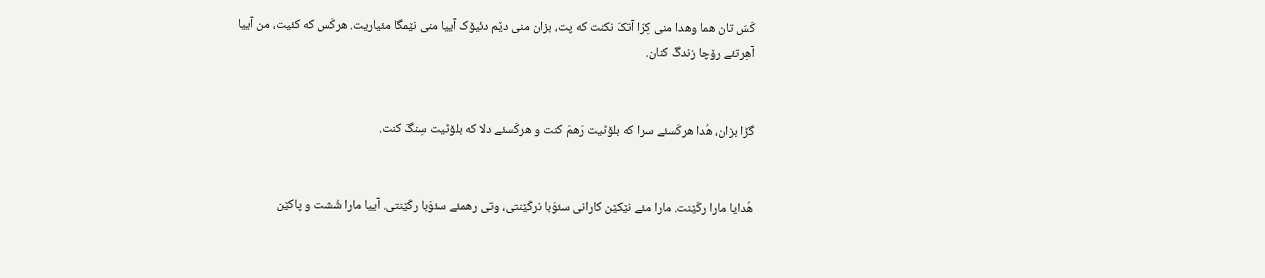کَسّ تان هما وهدا منی کِرّا آتکَ نکنت که پت، بزان منی دێم دئیۆک آییا منی نێمگا مئیاریت. هرکَس که کئیت، من آییا آهِرتئے رۆچا زندگَ کنان.


گڑا بزان، هُدا هرکَسئے سرا که بلۆٹیت رَهمَ کنت و هرکَسئے دلا که بلۆٹیت سِنگَ کنت.


هُدایا مارا رکّێنت. مارا مئے نێکێن کارانی سئوَبا نرکّێنتی، وتی رهمئے سئوَبا رکّێنتی. آییا مارا شُشت و پاکێن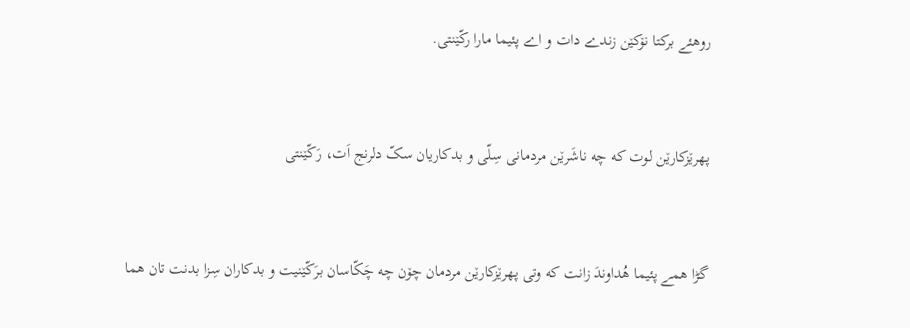روهئے برکتا نۆکێن زندے دات و اے پئیما مارا رکّێنتی.


پهرێزکارێن لوت که چه ناشَرێن مردمانی سِلّی و بدکاریان سکّ دلرنج اَت، رَکّێنتی


گڑا همے پئیما هُداوندَ زانت که وتی پهرێزکارێن مردمان چۆن چه چَکّاسان برَکّێنیت و بدکاران سِزا بدنت تان هما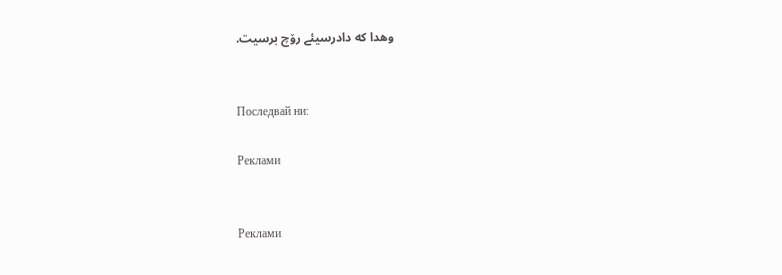وهدا که دادرسیئے رۆچ برسیت.


Последвай ни:

Реклами


Реклами